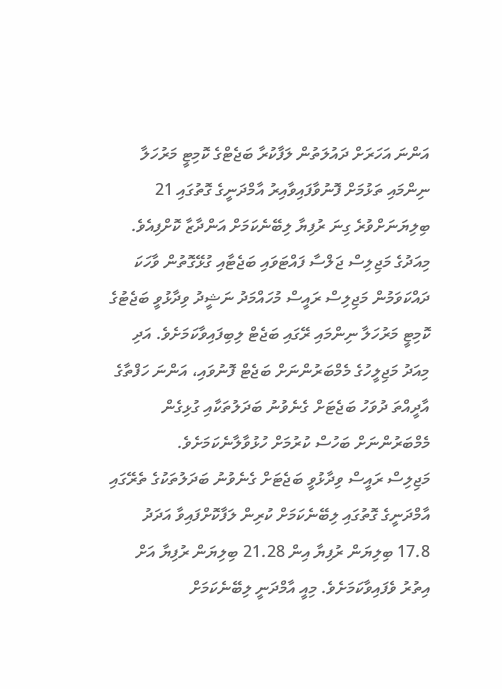އަންނަ އަހަރަށް ދައުލަތުން ލަފާކުރާ ބަޖެޓްގެ ކޮމިޓީ މަރުހަލާ ނިންމައި ތަޅުމަށް ފޮނުވާފައިވާއިރު އާމްދަނީގެ ގޮތުގައި 21 ބިލިޔަނަށްވުރެ ގިނަ ރުފިޔާ ލިބޭނެކަމަށް އަންދާޒާ ކޮށްފިއެވެ.
މިއަދުގެ މަޖިލިސް ޖަލްސާ ފައްޓަވައި ބަޖެޓާއި ގުޅޭގޮތުން ވާހަކަ ދައްކަވަމުން މަޖިލިސް ރައީސް މުހައްމަދު ނަޝީދު ވިދާޅުވީ ބަޖެޓުގެ ކޮމިޓީ މަރުހަލާ ނިންމައި ރޭގައި ބަޖެޓް ލިބިފައިވާކަމަށެވެ. އަދި މިއަދު މަޖިލީހުގެ މެމްބަރުންނަށް ބަޖެޓް ފޮނުވައި، އަންނަ ހަފްތާގެ އާދީއްތަ ދުވަހު ބަޖެޓަށް ގެނެވުނު ބަދަލުތަކާއި ގުޅިގެން މެމްބަރުންނަށް ބަހުސް ކުރުމަށް ހުޅުވާލާނެކަމަށެވެ.
މަޖިލިސް ރައީސް ވިދާޅުވީ ބަޖެޓަށް ގެނެވުނު ބަދަލުތަކުގެ ތެރޭގައި އާމްދަނީގެ ގޮތުގައި ލިބޭނެކަމަށް ކުރިން ލަފާކޮށްފައިވާ އަދަދު 17.8 ބިލިޔަން ރުފިޔާ އިން 21.28 ބިލިޔަން ރުފިޔާ އަށް އިތުރު ވެފައިވާކަމަށެވެ. މިއީ އާމްދަނީ ލިބޭނެކަމަށް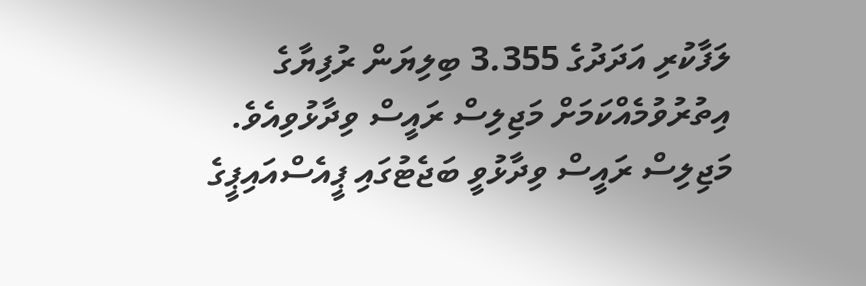ލަފާކުރި އަދަދުގެ 3.355 ބިލިޔަން ރުފިޔާގެ އިތުރުވުމެއްކަމަށް މަޖިލިސް ރައީސް ވިދާޅުވިއެވެ.
މަޖިލިސް ރައީސް ވިދާޅުވީ ބަޖެޓުގައި ޕީއެސްއައިޕީގެ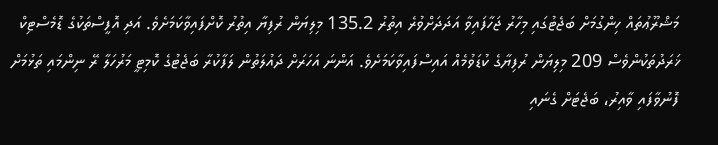މަޝްރޫޢުތައް ހިންގުމަށް ބަޖެޓުގައި މިހާރު ޖަހާފައިވާ އަދަދަށްވުރެ އިތުރު 135.2 މިލިޔަން ރުފިޔާ އިތުރު ކޮށްފައިވާކަމަށެވެ. އަދި އޮފީސްތަކުގެ ޑޮމެސްޓިކް ޚަރަދުތަކުންވެސް 209 މިލިޔަން ރުފިޔާގެ ކުޑަވުމެއް އައިސްފައިވާކަމަށެވެ. އަންނަ އަހަރަށް ދައުލަތުން ލަފާކުރާ ބަޖެޓުގެ ކޮމިޓީ މަރުހަލާ ރޭ ނިންމައި ތަޅުމަށް ފޮނުވާފައި ވާއިރު، ބަޖެޓަށް ގެނައި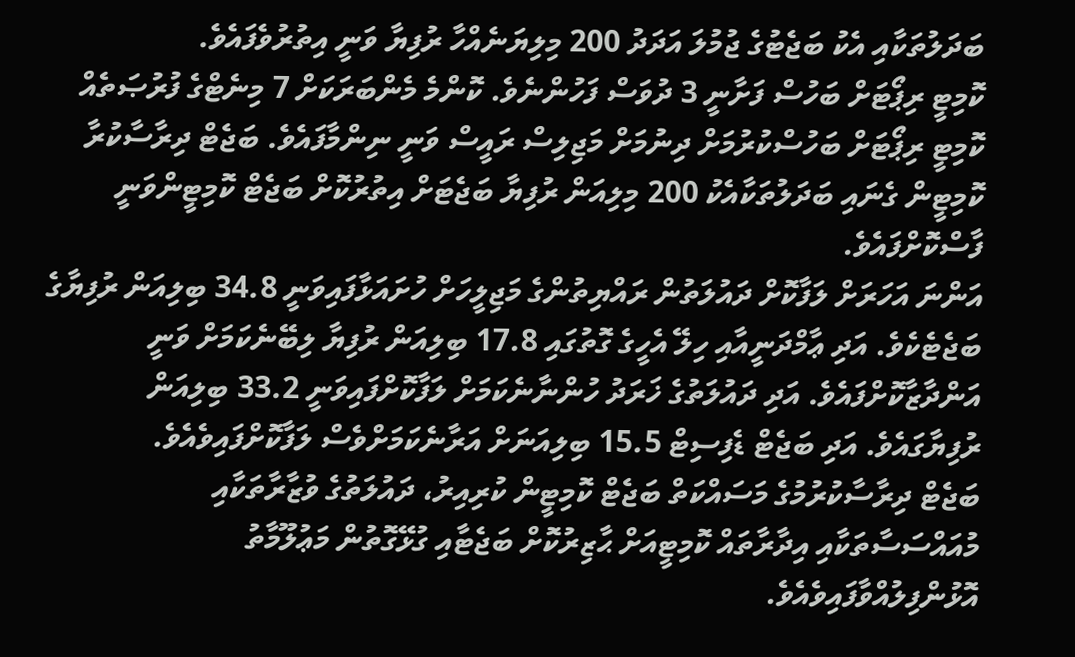ބަދަލުތަކާއި އެކު ބަޖެޓުގެ ޖުމުލަ އަދަދު 200 މިލިޔަނެއްހާ ރުފިޔާ ވަނީ އިތުރުވެފައެވެ.
ކޮމިޓީ ރިޕޯޓަށް ބަހުސް ފަށާނީ 3 ދުވަސް ފަހުންނެވެ. ކޮންމެ މެންބަރަކަށް 7 މިނެޓްގެ ފުރުޞަތެއް ކޮމިޓީ ރިޕޯޓަށް ބަހުސްކުރުމަށް ދިނުމަށް މަޖިލިސް ރައީސް ވަނީ ނިންމާފައެވެ. ބަޖެޓް ދިރާސާކުރާ ކޮމިޓީން ގެނައި ބަދަލުތަކާއެކު 200 މިލިއަން ރުފިޔާ ބަޖެޓަށް އިތުރުކޮށް ބަޖެޓް ކޮމިޓީންވަނީ ފާސްކޮށްފައެވެ.
އަންނަ އަހަރަށް ލަފާކޮށް ދައުލަތުން ރައްޔިތުންގެ މަޖިލީހަށް ހުށައަޅާފައިވަނީ 34.8 ބިލިއަން ރުފިޔާގެ ބަޖެޓެކެވެ. އަދި ޢާމްދަނީއާއި ހިލޭ އެހީގެ ގޮތުގައި 17.8 ބިލިއަން ރުފިޔާ ލިބޭނެކަމަށް ވަނީ އަންދާޒާކޮށްފައެވެ. އަދި ދައުލަތުގެ ޚަރަދު ހުންނާނެކަމަށް ލަފާކޮށްފައިވަނީ 33.2 ބިލިއަން ރުފިޔާގައެވެ. އަދި ބަޖެޓް ޑެފިސިޓް 15.5 ބިލިއަނަށް އަރާނެކަމަށްވެސް ލަފާކޮށްފައިވެއެވެ.
ބަޖެޓް ދިރާސާކުރުމުގެ މަސައްކަތް ބަޖެޓް ކޮމިޓީން ކުރިއިރު، ދައުލަތުގެ ވުޒާރާތަކާއި މުއައްސަސާތަކާއި އިދާރާތައް ކޮމިޓީއަށް ޙާޒިރުކޮށް ބަޖެޓާއި ގުޅޭގޮތުން މަޢުލޫމާތު އޮޅުންފިލުއްވާފައިވެއެވެ.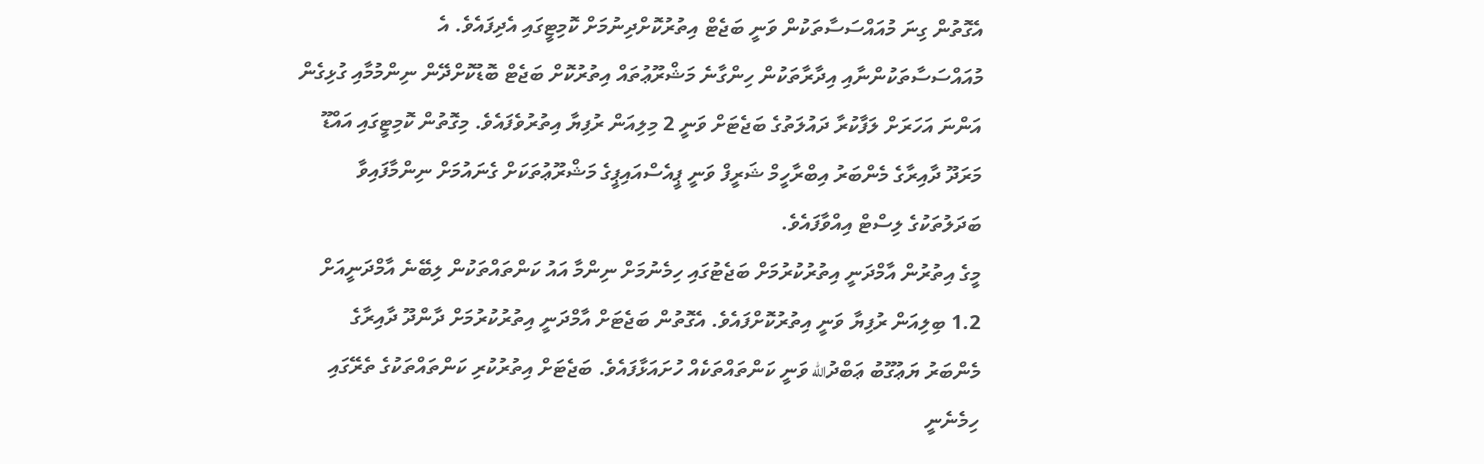އެގޮތުން ގިނަ މުއައްސަސާތަކުން ވަނީ ބަޖެޓް އިތުރުކޮށްދިނުމަށް ކޮމިޓީގައި އެދިފައެވެ. އެ މުއައްސަސާތަކުންނާއި އިދާރާތަކުން ހިންގާނެ މަޝްރޫޢުތައް އިތުރުކޮށް ބަޖެޓް ބޮޑުކޮށްދޭން ނިންމުމާއި ގުޅިގެން އަންނަ އަހަރަށް ލަފާކުރާ ދައުލަތުގެ ބަޖެޓަށް ވަނީ 2 މިލިއަން ރުފިޔާ އިތުރުވެފައެވެ. މިގޮތުން ކޮމިޓީގައި އައްޑޫ މަރަދޫ ދާއިރާގެ މެންބަރު އިބްރާހީމް ޝަރީފް ވަނީ ޕީއެސްއައިޕީގެ މަޝްރޫޢުތަކަށް ގެނައުމަށް ނިންމާފައިވާ ބަދަލުތަކުގެ ލިސްޓް އިއްވާފައެވެ.
މީގެ އިތުރުން އާމްދަނީ އިތުރުކުރުމަށް ބަޖެޓުގައި ހިމެނުމަށް ނިންމާ އައު ކަންތައްތަކުން ލިބޭނެ އާމްދަނީއަށް 1.2 ބިލިއަން ރުފިޔާ ވަނީ އިތުރުކޮށްފައެވެ. އެގޮތުން ބަޖެޓަށް އާމްދަނީ އިތުރުކުރުމަށް ދާންދޫ ދާއިރާގެ މެންބަރު ޔަޢުގޫބު ޢަބްދުالله ވަނީ ކަންތައްތަކެއް ހުށައަޅާފައެވެ. ބަޖެޓަށް އިތުރުކުރި ކަންތައްތަކުގެ ތެރޭގައި ހިމެނެނީ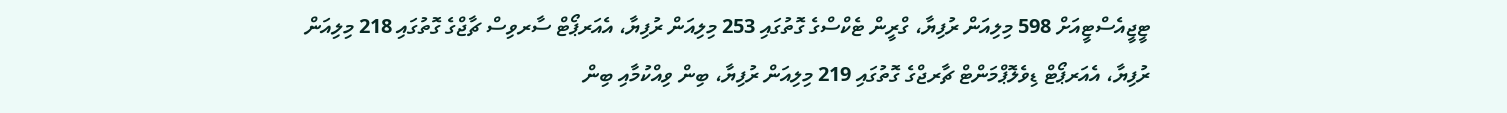ޓީޖީއެސްޓީއަށް 598 މިލިއަން ރުފިޔާ، ގްރީން ޓެކްސްގެ ގޮތުގައި 253 މިލިއަން ރުފިޔާ، އެއަރޕޯޓް ސާރވިސް ޗާޖްގެ ގޮތުގައި 218 މިލިއަން ރުފިޔާ، އެއަރޕޯޓް ޑިވެލޮޕްމަންޓް ޗާރޖްގެ ގޮތުގައި 219 މިލިއަން ރުފިޔާ، ބިން ވިއްކުމާއި ބިން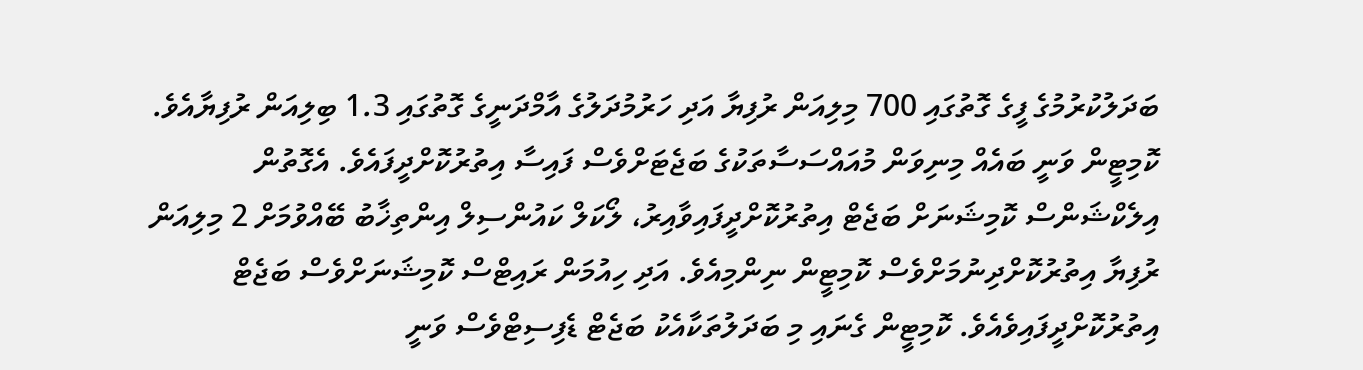ބަދަލުކުރުމުގެ ފީގެ ގޮތުގައި 700 މިލިއަން ރުފިޔާ އަދި ހަރުމުދަލުގެ އާމްދަނީގެ ގޮތުގައި 1.3 ބިލިއަން ރުފިޔާއެވެ.
ކޮމިޓީން ވަނީ ބައެއް މިނިވަން މުއައްސަސާތަކުގެ ބަޖެޓަށްވެސް ފައިސާ އިތުރުކޮށްދީފައެވެ. އެގޮތުން އިލެކްޝަންސް ކޮމިޝަނަށް ބަޖެޓް އިތުރުކޮށްދީފައިވާއިރު، ލޯކަލް ކައުންސިލް އިންތިޚާބު ބޭއްވުމަށް 2 މިލިއަން ރުފިޔާ އިތުރުކޮށްދިނުމަށްވެސް ކޮމިޓީން ނިންމިއެވެ. އަދި ހިއުމަން ރައިޓްސް ކޮމިޝަނަށްވެސް ބަޖެޓް އިތުރުކޮށްދީފައިވެއެވެ. ކޮމިޓީން ގެނައި މި ބަދަލުތަކާއެކު ބަޖެޓް ޑެފިސިޓްވެސް ވަނީ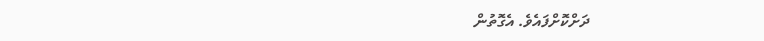ދަށްކޮށްފައެވެ. އެގޮތުން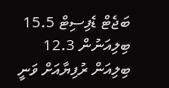ބަޖެޓް ޑެފިސިޓް 15.5 ބިލިއަނުން 12.3 ބިލިއަން ރުފިޔާއަށް ވަނީ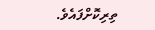ތިރިކޮށްފައެވެ.